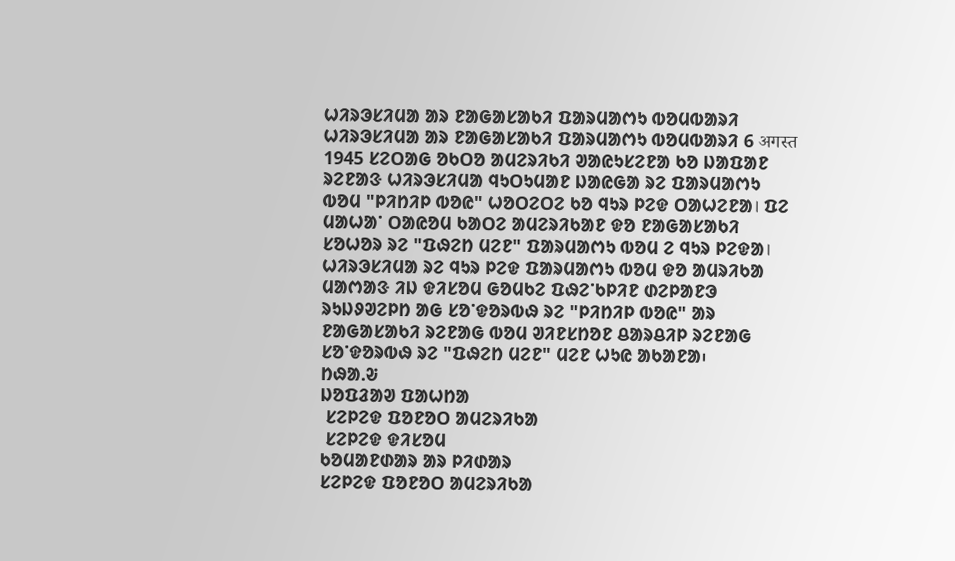ᱦᱤᱨᱳᱥᱤᱢᱟ ᱟᱨ ᱱᱟᱜᱟᱥᱟᱠᱤ ᱯᱟᱨᱢᱟᱬᱩ ᱵᱚᱢᱵᱟᱨᱤ
ᱦᱤᱨᱳᱥᱤᱢᱟ ᱟᱨ ᱱᱟᱜᱟᱥᱟᱠᱤ ᱯᱟᱨᱢᱟᱬᱩ ᱵᱚᱢᱵᱟᱨᱤ 6 अगस्त 1945 ᱥᱮᱛᱟᱜ ᱚᱠᱛᱚ ᱟᱢᱮᱨᱤᱠᱤ ᱣᱟᱭᱩᱥᱮᱱᱟ ᱠᱚ ᱡᱟᱯᱟᱱ ᱨᱮᱱᱟᱝ ᱦᱤᱨᱳᱥᱤᱢᱟ ᱧᱩᱛᱩᱢᱟᱱ ᱡᱟᱭᱜᱟ ᱨᱮ ᱯᱟᱨᱢᱟᱬᱩ ᱵᱚᱢ "ᱞᱤᱴᱤᱞ ᱵᱚᱭ" ᱦᱚᱛᱮᱛᱮ ᱠᱚ ᱧᱩᱨ ᱞᱮᱫ ᱛᱟᱦᱮᱱᱟ। ᱯᱮ ᱢᱟᱦᱟᱸ ᱛᱟᱭᱚᱢ ᱠᱟᱛᱮ ᱟᱢᱮᱨᱤᱠᱟᱱ ᱫᱚ ᱱᱟᱜᱟᱥᱟᱠᱤ ᱥᱚᱦᱚᱨ ᱨᱮ "ᱯᱷᱮᱴ ᱢᱮᱱ" ᱯᱟᱨᱢᱟᱬᱩ ᱵᱚᱢ ᱮ ᱧᱩᱨ ᱞᱮᱫᱟ। ᱦᱤᱨᱳᱥᱤᱢᱟ ᱨᱮ ᱧᱩᱨ ᱞᱮᱫ ᱯᱟᱨᱢᱟᱬᱩ ᱵᱚᱢ ᱫᱚ ᱟᱢᱨᱤᱠᱟ ᱢᱟᱬᱟᱝ ᱤᱡ ᱫᱤᱥᱚᱢ ᱜᱚᱢᱠᱮ ᱯᱷᱮᱸᱠᱞᱤᱱ ᱰᱮᱞᱟᱱᱳ ᱨᱩᱡᱽᱣᱮᱞᱴ ᱟᱜ ᱥᱚᱸᱫᱚᱨᱵᱷ ᱨᱮ "ᱞᱤᱴᱤᱞ ᱵᱚᱭ" ᱟᱨ ᱱᱟᱜᱟᱥᱟᱠᱤ ᱨᱮᱱᱟᱜ ᱵᱚᱢ ᱣᱤᱱᱥᱴᱚᱱ ᱪᱟᱨᱪᱤᱞ ᱨᱮᱱᱟᱜ ᱥᱚᱸᱫᱚᱨᱵᱷ ᱨᱮ "ᱯᱷᱮᱴ ᱢᱮᱱ" ᱢᱮᱱ ᱦᱩᱭ ᱟᱠᱟᱱᱟ᱾
ᱴᱷᱟᱹᱶ
ᱡᱚᱯᱲᱟᱣ ᱯᱟᱦᱴᱟ
 ᱥᱮᱞᱮᱫ ᱯᱚᱱᱚᱛ ᱟᱢᱮᱨᱤᱠᱟ
 ᱥᱮᱞᱮᱫ ᱫᱤᱥᱚᱢ
ᱠᱚᱢᱟᱱᱰᱟᱨ ᱟᱨ ᱞᱤᱰᱟᱨ
ᱥᱮᱞᱮᱫ ᱯᱚᱱᱚᱛ ᱟᱢᱮᱨᱤᱠᱟ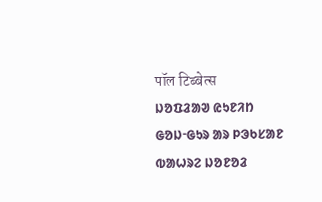पॉल टिब्बेत्स
ᱡᱚᱯᱲᱟᱣ ᱭᱩᱱᱤᱴ
ᱜᱚᱡᱼᱜᱩᱨ ᱟᱨ ᱞᱳᱠᱥᱟᱱ
ᱵᱟᱦᱨᱮ ᱡᱚᱱᱚᱲ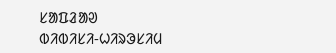ᱥᱟᱯᱲᱟᱣ
ᱵᱤᱵᱤᱥᱤ-ᱦᱤᱨᱳᱥᱤᱢ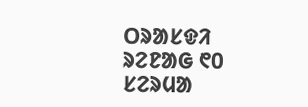ᱛᱨᱟᱥᱫᱤ ᱨᱮᱱᱟᱜ ᱖᱐ ᱥᱮᱨᱢᱟ